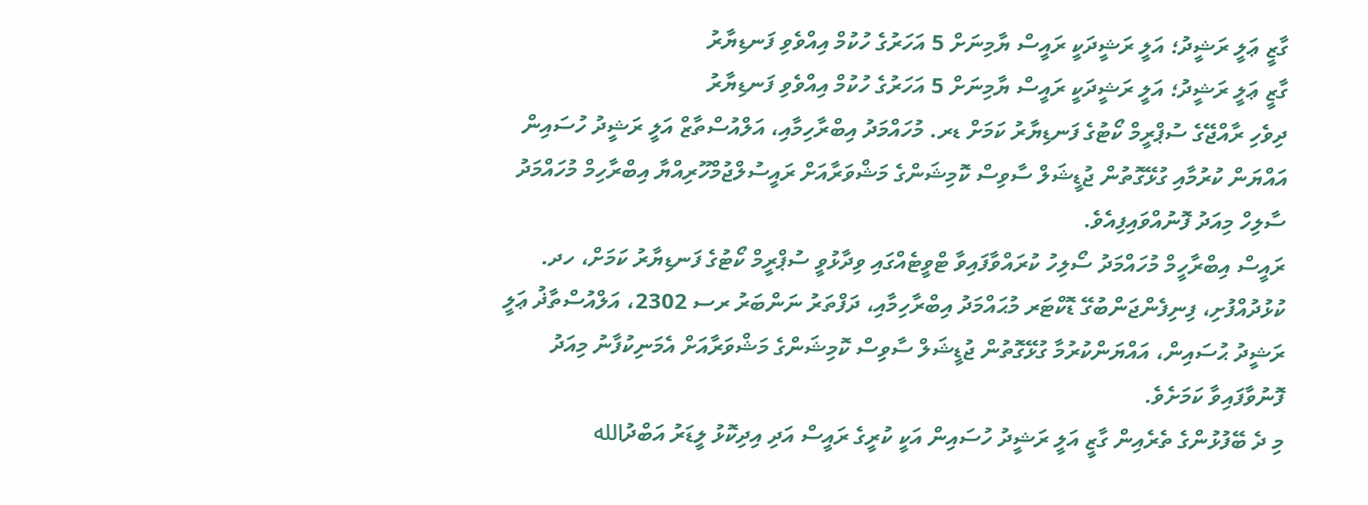ގާޒީ ޢަލީ ރަޝީދު؛ އަލީ ރަޝީދަކީ ރައީސް ޔާމިނަށް 5 އަހަރުގެ ހުކުމް އިއްވެވި ފަނޑިޔާރު
ގާޒީ ޢަލީ ރަޝީދު؛ އަލީ ރަޝީދަކީ ރައީސް ޔާމިނަށް 5 އަހަރުގެ ހުކުމް އިއްވެވި ފަނޑިޔާރު
ދިވެހި ރާއްޖޭގެ ސުޕްރީމް ކޯޓުގެ ފަނޑިޔާރު ކަމަށް ޑރ. މުހައްމަދު އިބްރާހިމާއި، އަލްއުސްތާޒް އަލީ ރަޝީދު ހުސައިން އައްޔަން ކުރުމާއި ގުޅޭގޮތުން ޖުޑީޝަލް ސާވިސް ކޮމިޝަންގެ މަޝްވަރާއަށް ރައީސުލްޖުމްހޫރިއްޔާ އިބްރާހިމް މުހައްމަދު ސާލިހް މިއަދު ފޮނުއްވައިފިއެވެ.
ރައީސް އިބްރާހީމް މުހައްމަދު ސޯލިހު ކުރައްވާފައިވާ ޓްވީޓެއްގައި ވިދާޅުވީ ސުޕްރީމް ކޯޓުގެ ފަނޑިޔާރު ކަމަށް، ހދ. ކުޅުދުއްފުށި، ފިނިފެންޖަންބުގޭ ޑޮކްޓަރ މުޙައްމަދު އިބްރާހިމާއި، ދަފްތަރު ނަންބަރު ރސ 2302، އަލްއުސްތާޛު ޢަލީ ރަޝީދު ޙުސައިން، އައްޔަންކުރުމާ ގުޅޭގޮތުން ޖުޑީޝަލް ސާވިސް ކޮމިޝަންގެ މަޝްވަރާއަށް އެމަނިކުފާނު މިއަދު ފޮނުވާފައިވާ ކަމަށެވެ.
މި ދެ ބޭފުޅުންގެ ތެރެއިން ގާޒީ އަލީ ރަޝީދު ހުސައިން އަކީ ކުރީގެ ރައީސް އަދި އިދިކޮޅު ލީޑަރު އަބްދުالله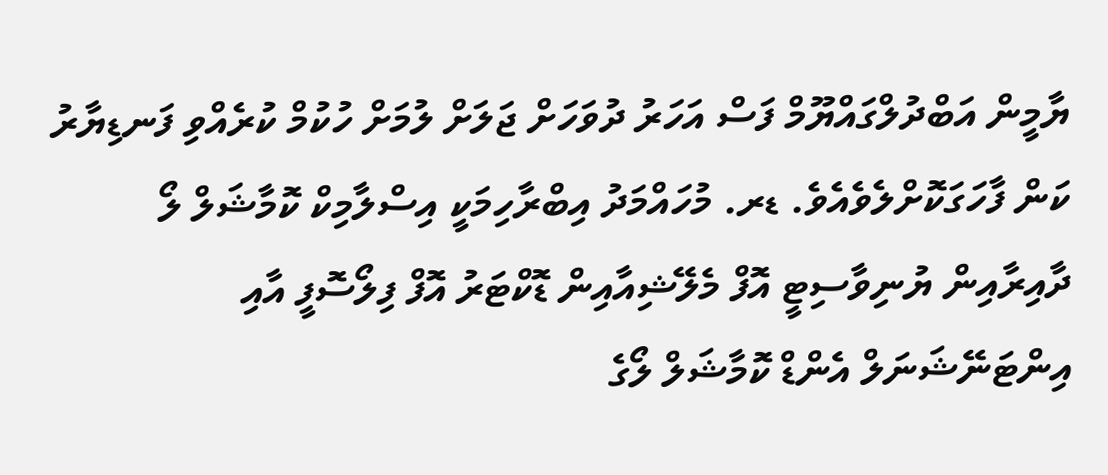ޔާމީން އަބްދުލްގައްޔޫމް ފަސް އަހަރު ދުވަހަށް ޖަލަށް ލުމަށް ހުކުމް ކުރެއްވި ފަނޑިޔާރު ކަން ފާހަގަކޮށްލެވެއެވެ. ޑރ. މުހައްމަދު އިބްރާހިމަކީ އިސްލާމިކް ކޮމާޝަލް ލޯ ދާއިރާއިން ޔުނިވާސިޓީ އޮފް މެލޭޝިއާއިން ޑޮކްޓަރު އޮފް ފިލޯސޮފީ އާއި އިންޓަނޭޝަނަލް އެންޑް ކޮމާޝަލް ލޯގެ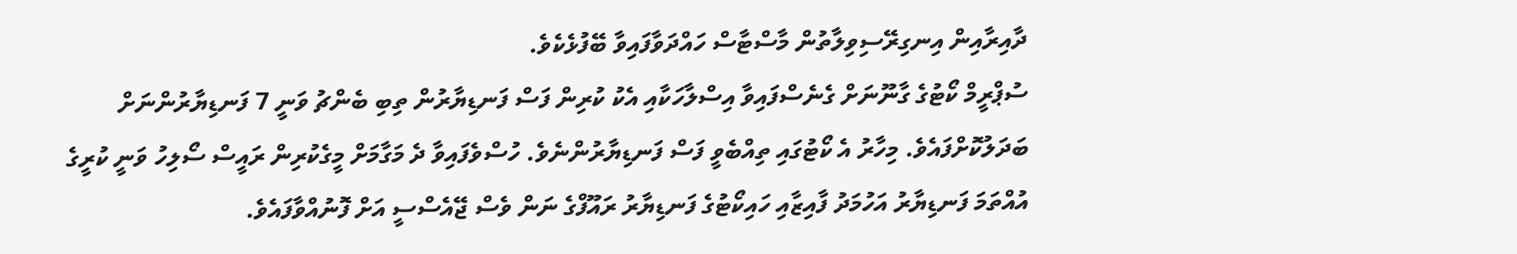ދާއިރާއިން އިނގިރޭސިވިލާތުން މާސްޓާސް ހައްދަވާފައިވާ ބޭފުޅެކެވެ.
ސުޕްރީމް ކޯޓުގެ ގާނޫނަށް ގެނެސްފައިވާ އިސްލާހަކާއި އެކު ކުރިން ފަސް ފަނޑިޔާރުން ތިބި ބެންޗު ވަނީ 7 ފަނޑިޔާރުންނަށް ބަދަލުކޮށްފައެވެ. މިހާރު އެ ކޯޓުގައި ތިއްބެވީ ފަސް ފަނޑިޔާރުންނެވެ. ހުސްވެފައިވާ ދެ މަގާމަށް މީގެކުރިން ރައީސް ސޯލިހު ވަނީ ކުރީގެ އުއްތަމަ ފަނޑިޔާރު އަހުމަދު ފާއިޒާއި ހައިކޯޓުގެ ފަނޑިޔާރު ރައޫފްގެ ނަން ވެސް ޖޭއެސްސީ އަށް ފޮނުއްވާފައެވެ.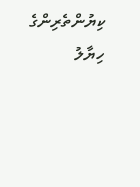ކިޔުންތެރިންގެ ހިޔާލު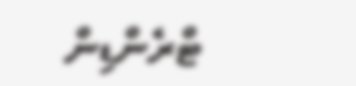ޓްރެންޑިން